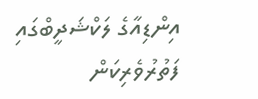އިންޑިއާގެ ލަކްޝަދީބްގައި ފަތުރުވެރިކަން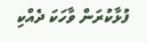ފުޅާކުރަން ވާހަކަ ދެއްކި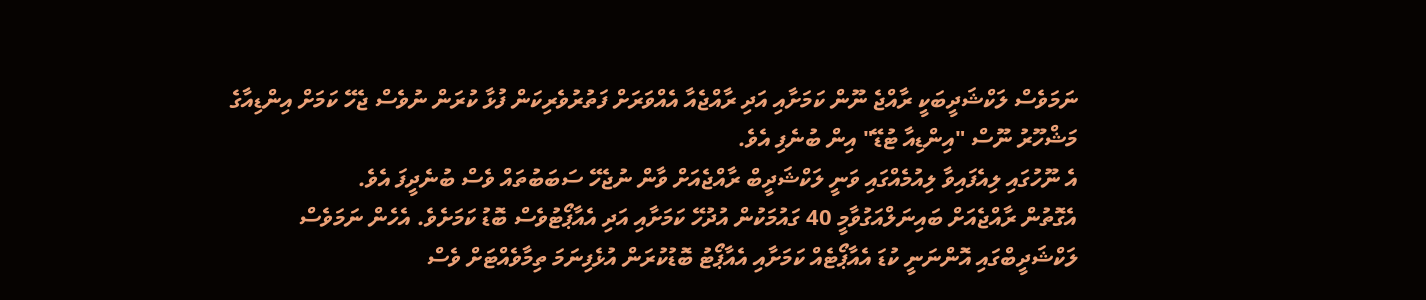ނަމަވެސް ލަކްޝަދީބަކީ ރާއްޖެ ނޫން ކަމަށާއި އަދި ރާއްޖެއާ އެއްވަރަށް ފަތުރުވެރިކަން ފުޅާ ކުރަން ނުވެސް ޖެހޭ ކަމަށް އިންޑިއާގެ މަޝްހޫރު ނޫސް "އިންޑިއާ ޓުޑޭ" އިން ބުނެފި އެވެ.
އެ ނޫހުގައި ލިއެފައިވާ ލިއުމެއްގައި ވަނީ ލަކްޝަދީބް ރާއްޖެއަށް ވާން ނުޖެހޭ ސަބަބުތައް ވެސް ބުނެދީފަ އެވެ.
އެގޮތުން ރާއްޖެއަށް ބައިނަލްއަގުވާމީ 40 ގައުމަކުން އުދުހޭ ކަމަށާއި އަދި އެއާޕޯޓުވެސް ބޮޑު ކަމަށެވެ. އެހެން ނަމަވެސް ލަކްޝަދީބްގައި އޮންނަނީ ކުޑަ އެއާޕޯޓެއް ކަމަށާއި އެއާޕޯޓު ބޮޑުކުރަން އުޅެފިނަމަ ތިމާވެއްޓަށް ވެސް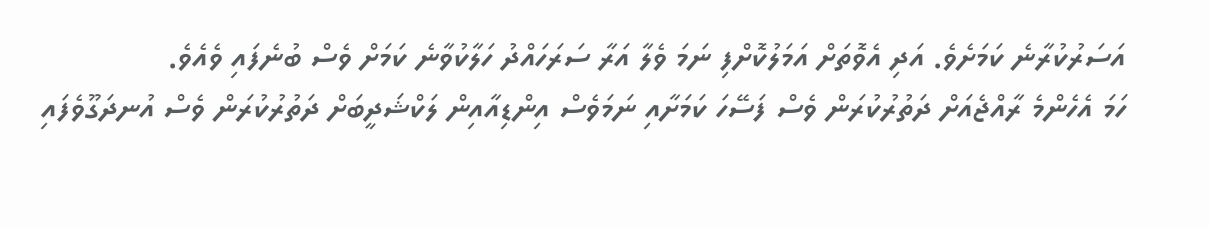އަސަރުކުރާނެ ކަމަށެވެ. އަދި އެވޮތަށް އަމަލުކޮށްފި ނަމަ ވެލާ އަރާ ސަރަހައްދު ހަލާކުވާނެ ކަމަށް ވެސް ބުނެފައި ވެއެވެ.
ހަމަ އެހެންމެ ރާއްޖެއަށް ދަތުރުކުރަން ވެސް ފަސޭހަ ކަމަށާއި ނަމަވެސް އިންޑިއާއިން ލަކްޝަދީބަށް ދަތުރުކުރަން ވެސް އުނދަގޫވެފައި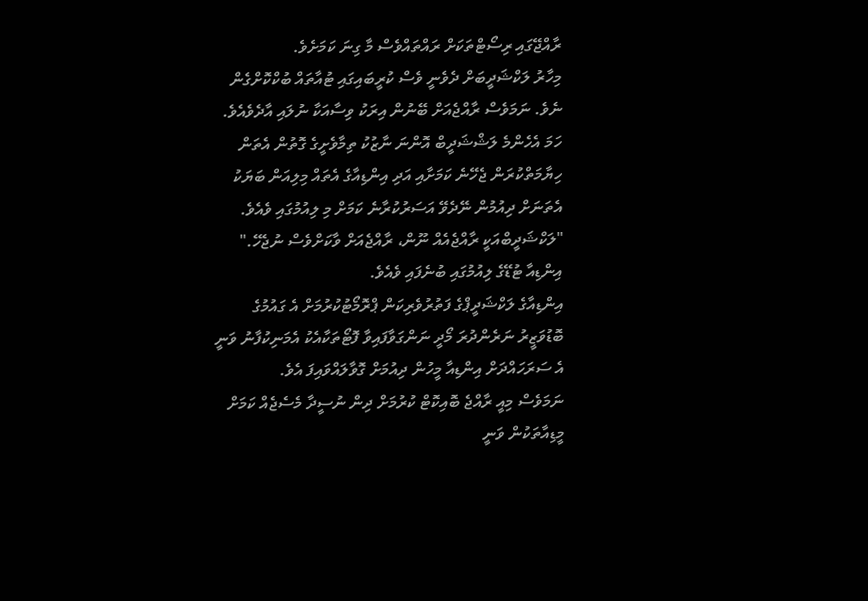ރާއްޖޭގައި ރިސޯޓްތަކަށް ރައްތައްވެސް މާ ގިނަ ކަމަށެވެ.
މިހާރު ލަކްޝަދީބަށް ދެވެނީ ވެސް ކުރީބައިގައި ޓުއާތައް ބުކްކޮށްގެން ނެވެ. ނަމަވެސް ރާއްޖެއަށް ބޭނުން އިރަކު ވިސާއަކާ ނުލައި އާދެވެއެވެ.
ހަމަ އެހެންމެ ލަޝްޝަދީބް އޮންނަ ނާޒުކު ތިމާވެށީގެ ގޮތުން އެތަން ހިޔާމަތްކުރަން ޖެހޭނެ ކަމަށާއި އަދި އިންޑިއާގެ އެތައް މިލިއަން ބަޔަކު އެތަނަށް ދިއުމުން ނޭދެވޭ އަސަރުކުރާނެ ކަމަށް މި ލިއުމުގައި ވެއެވެ.
"ލަކްޝަދީބްއަކީ ރާއްޖެއެއް ނޫން، ރާއްޖެއަށް ވާކަށްވެސް ނުޖެހޭ." އިންޑިއާ ޓުޑޭގެ ލިއުމުގައި ބުނެފައި ވެއެވެ.
އިންޑިއާގެ ލަކްޝަދީޕްގެ ފަތުރުވެރިކަން ޕްރޮމޯޓުކުރުމަށް އެ ގައުމުގެ ބޮޑުވަޒީރު ނަރެންދުރަ މޯދީ ނަންގަވާފައިވާ ފޮޓޯތަކާއެކު އެމަނިކުފާނު ވަނީ އެ ސަރަހައްދަށް އިންޑިއާ މީހުން ދިއުމަށް ގޮވާލައްވައިފަ އެވެ.
ނަމަވެސް މިއީ ރާއްޖެ ބޮއިކޮޓް ކުރުމަށް ދިން ނުސީދާ މެސެޖެއް ކަމަށް މީޑިއާތަކުން ވަނީ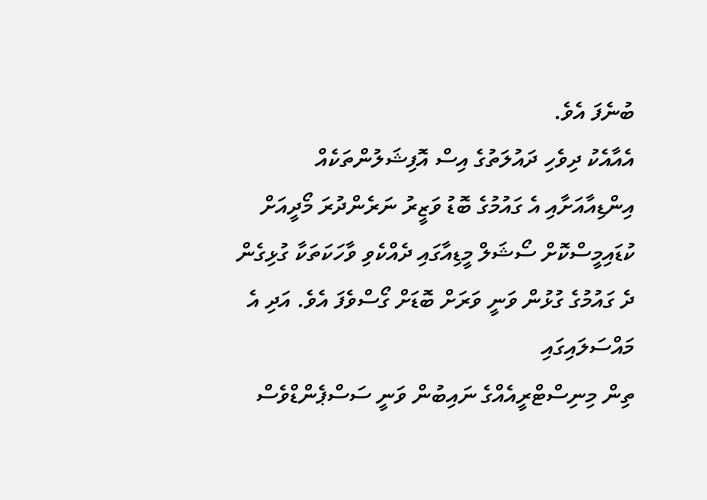ބުނެފަ އެވެ.
އެއާއެކު ދިވެހި ދައުލަތުގެ އިސް އޮފިޝަލުންތަކެއް އިންޑިއާއަށާއި އެ ގައުމުގެ ބޮޑު ވަޒީރު ނަރެންދުރަ މޯދީއަށް ކުޑައިމީސްކޮށް ސޯޝަލް މީޑިއާގައި ދެއްކެވި ވާހަކަތަކާ ގުޅިގެން ދެ ގައުމުގެ ގުޅުން ވަނީ ވަރަށް ބޮޑަށް ގޯސްވެފަ އެވެ. އަދި އެ މައްސަލައިގައި
ތިން މިނިސްޓްރީއެއްގެ ނައިބުން ވަނީ ސަސްޕެންޑްވެސް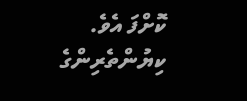ކޮށްފަ އެވެ.
ކިޔުންތެރިންގެ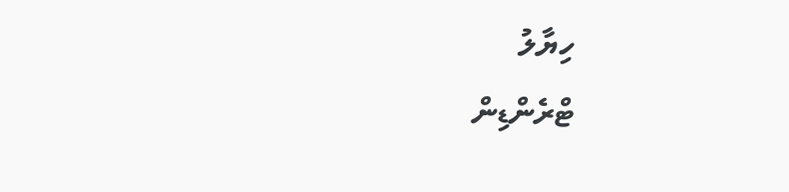ހިޔާލު
ޓްރެންޑިން